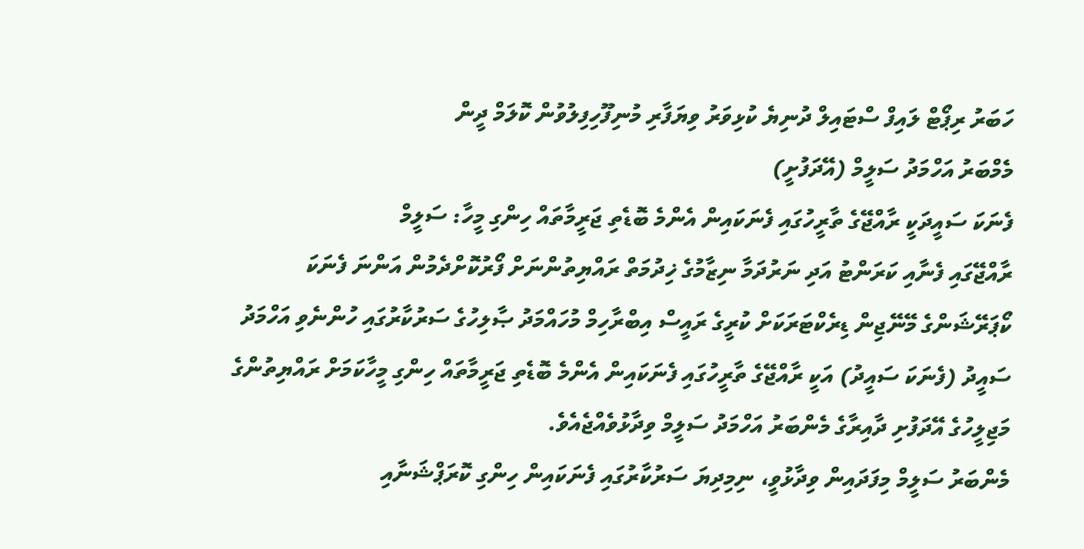ހަބަރު ރިޕޯޓް ލައިފް ސްޓައިލް ދުނިޔެ ކުޅިވަރު ވިޔަފާރި މުނިފޫހިފިލުވުން ކޮލަމް ދީން
މެމްބަރު އަހްމަދު ސަލީމް (އޭދަފުށީ)
ފެނަކަ ސައީދަކީ ރާއްޖޭގެ ތާރީހުގައި ފެނަކައިން އެންމެ ބޮޑެތި ޖަރީމާތައް ހިންގި މީހާ: ސަލީމް
ރާއްޖޭގައި ފެނާއި ކަރަންޓު އަދި ނަރުދަމާ ނިޒާމުގެ ޚިދުމަތް ރައްޔިތުންނަށް ފޯރުކޮށްދެމުން އަންނަ ފެނަކަ ކޯޕަރޭޝަންގެ މޭނޭޖިން ޑިރެކްޓަރަކަށް ކުރީގެ ރައީސް އިބްރާހިމް މުހައްމަދު ޞާލިހުގެ ސަރުކާރުގައި ހުންނެވި އަހްމަދު ސައީދު (ފެނަކަ ސައީދު) އަކީ ރާއްޖޭގެ ތާރީހުގައި ފެނަކައިން އެންމެ ބޮޑެތި ޖަރީމާތައް ހިންގި މީހާކަމަށް ރައްޔިތުންގެ މަޖިލީހުގެ އޭދަފުށި ދާއިރާގެ މެންބަރު އަހްމަދު ސަލީމް ވިދާޅުވެއްޖެއެވެ.
މެންބަރު ސަލީމް މިފަދައިން ވިދާޅުވީ، ނިމިދިޔަ ސަރުކާރުގައި ފެނަކައިން ހިންގި ކޮރަޕްޝަނާއި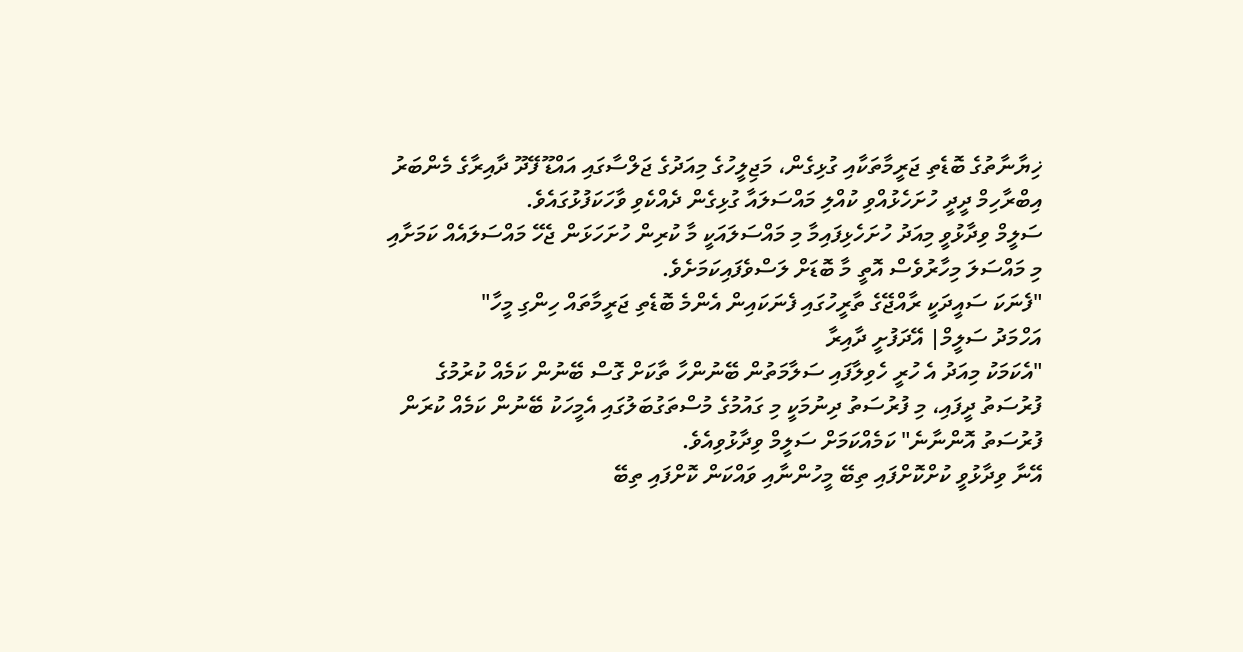ޚިޔާނާތުގެ ބޮޑެތި ޖަރީމާތަކާއި ގުޅިގެން، މަޖިލީހުގެ މިއަދުގެ ޖަލްސާގައި އައްޑޫ ފޭދޫ ދާއިރާގެ މެންބަރު އިބްރާހިމް ދީދީ ހުށަހެޅުއްވި ކުއްލި މައްސަލައާ ގުޅިގެން ދެއްކެވި ވާހަކަފުޅުގައެވެ.
ސަލީމް ވިދާޅުވީ މިއަދު ހުށަހެޅިފައިމާ މި މައްސަލައަކީ މާ ކުރިން ހުށަހަޅަން ޖެހޭ މައްސަލައެއް ކަމަށާއި މި މައްސަލަ މިހާރުވެސް އޮތީ މާ ބޮޑަށް ލަސްވެފައިކަމަށެވެ.
"ފެނަކަ ސައީދަކީ ރާއްޖޭގެ ތާރީހުގައި ފެނަކައިން އެންމެ ބޮޑެތި ޖަރީމާތައް ހިންގި މީހާ"
އަހްމަދު ސަލީމް| އޭދަފުށީ ދާއިރާ
"އެކަމަކު މިއަދު އެ ހުރީ ހެވިލާފައި ސަލާމަތުން ބޭނުންހާ ތާކަށް ގޮސް ބޭނުން ކަމެއް ކުރުމުގެ ފުރުސަތު ދީފައި، މި ފުރުސަތު ދިނުމަކީ މި ގައުމުގެ މުސްތަގުބަލުގައި އެމީހަކު ބޭނުން ކަމެއް ކުރަން ފުރުސަތު އޮންނާނެ" ކަމެއްކަމަށް ސަލީމް ވިދާޅުވިއެވެ.
އޭނާ ވިދާޅުވީ ކުށްކޮށްފައި ތިބޭ މީހުންނާއި ވައްކަން ކޮށްފައި ތިބޭ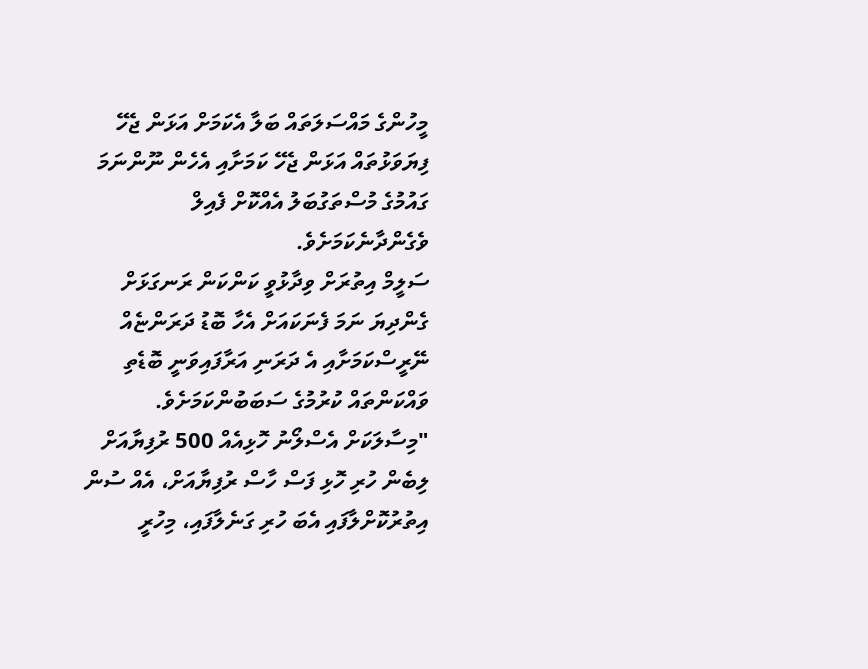މީހުންގެ މައްސަލަތައް ބަލާ އެކަމަށް އަޅަން ޖެހޭ ފިޔަވަޅުތައް އަޅަން ޖެހޭ ކަމަށާއި އެހެން ނޫންނަމަ ގައުމުގެ މުސްތަގުބަލު އެއްކޮށް ފެއިލް ވެގެންދާނެކަމަށެވެ.
ސަލީމް އިތުރަށް ވިދާޅުވީ ކަންކަން ރަނގަޅަށް ގެންދިޔަ ނަމަ ފެނަކައަށް އެހާ ބޮޑު ދަރަންޏެއް ނޭރީސްކަމަށާއި އެ ދަރަނި އަރާފައިވަނީ ބޮޑެތި ވައްކަންތައް ކުރުމުގެ ސަބަބުންކަމަށެވެ.
"މިސާލަކަށް އެސްލޯނު ހޮޅިއެއް 500 ރުފިޔާއަށް ލިބެން ހުރި ހޮޅި ފަސް ހާސް ރުފިޔާއަށް، އެއް ސުން އިތުރުކޮށްލާފައި އެބަ ހުރި ގަނެލާފައި، މިހުރީ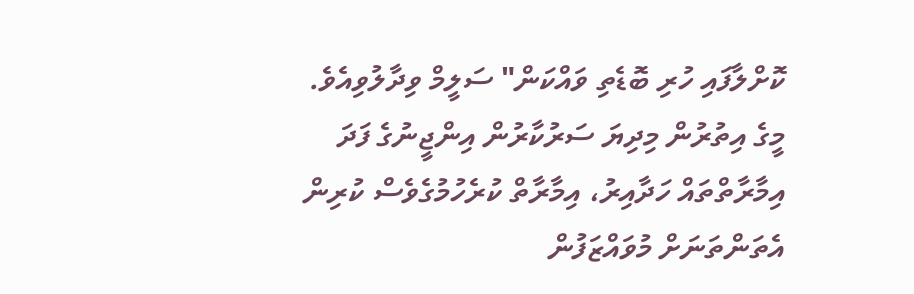ކޮށްލާފައި ހުރި ބޮޑެތި ވައްކަން" ސަލީމް ވިދާލުވިއެވެ.
މީގެ އިތުރުން މިދިޔަ ސަރުކާރުން އިންޖީނުގެ ފަދަ އިމާރާތްތައް ހަދާއިރު، އިމާރާތް ކުރެހުމުގެވެސް ކުރިން އެތަންތަނަށް މުވައްޒަފުން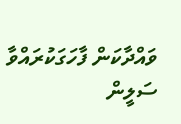ވައްދާކަން ފާހަގަކުރައްވާ ސަލީން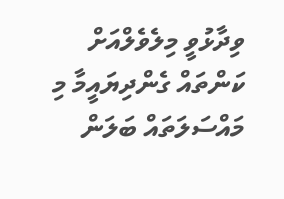ވިދާޅުވީ މިލެވެލްއަށް ކަންތައް ގެންދިޔައީމާ މި މައްސަލަތައް ބަލަން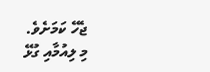ޖެހޭ ކަމަށެވެ.
މި ލިއުމާއި ގުޅޭ